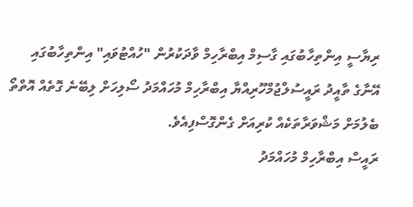ރިޔާސީ އިންތިހާބުގައި ގާސިމް އިބްރާހިމް ވާދަކުރުން "ހުއްޓުވައި" އިންތިހާބުގައި އޭނާގެ ތާއީދު ރައީސުލްޖުމްހޫރިއްޔާ އިބްރާހިމް މުހައްމަދު ސޯލިހަށް ލިބޭނެ ގޮތެއް އޮތްތޯ ބެލުމަށް މަޝްވަރާތަކެއް ކުރިއަށް ގެންގޮސްފިއެވެ.
ރައީސް އިބްރާހިމް މުހައްމަދު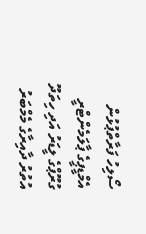ސޯލިހު ފަރާތްޕުޅުން އެމްޑީޕީގެ ޕާލަމެންޓްރީ ގުރޫޕްގެ ލީޑަރު އަދި ހިތަދޫ އުތުރު ދާއިރާގެ މެމްބަރު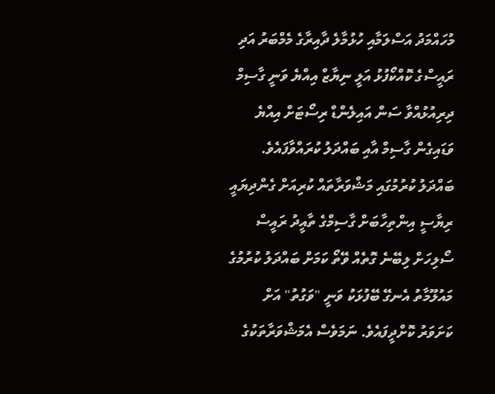މުހައްމަދު އަސްލަމާއި ހުޅުމާލެ ދާއިރާގެ މެމްބަރު އަދި ރައީސްގެ ކޮއްކޯފުޅު އަލީ ނިޔާޒް އިއްޔެ ވަނީ ގާސިމް ދިރިއުޅުއްވާ ސަން އައިލެންޑް ރިސޯޓަށް އިއްޔެ ވަޑައިގެން ގާސިމް އާއި ބައްދަލު ކުރައްވާފައެވެ.
ބައްދަލު ކުރުމުގައި މަޝްވަރާތައް ކުރިއަށް ގެންދިޔައީ ރިޔާސީ އިންތިހާބަށް ގާސިމްގެ ތާއީދު ރައީސް ސޯލިހަށް ލިބޭނެ ގޮތެއް ވޭތޯ ކަމަށް ބައްދަލު ކުރުމުގެ މައުލޫމާތު އެނގޭ ބޭފުޅަކު ވަނީ "ވަގުތު" އަށް ކަށަވަރު ކޮށްދީފައެވެ. ނަމަވެސް އެމަޝްވަރާތަކުގެ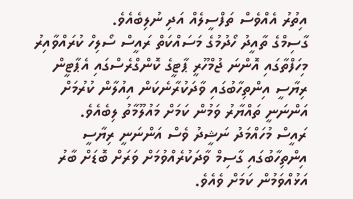އިތުރު އެއްވެސް ތަފްސީލެއް އަދި ނުލިބެއެވެ.
ގާސިމްގެ ތާއީދު ހޯދުމުގެ މަސައްކަތް ރައީސް ސޯލިހް ކުރައްވާއިރު މިހަފްތާގައި އޮންނަ ޖުމްހޫރީ ޕާޓީގެ ކޮންގްރެސްގައި އެޕާޓީން ރިޔާސީ އިންތިހާބުގައި ވާދަކުރާނެކަން އިއުލާން ކުރުމަށް އަންނަނީ ތައްޔާރު ވަމުން ކަމަށް މައުލޫމާތު ލިބެއެވެ.
ރައީސް މުހައްމަދު ނަޝީދު ވެސް އަންނަނީ ރިޔާސީ އިންތިހާބުގައި ގާސިމް ވާދަކުރެއްވުމަށް ވަރަށް ބޮޑަށް ބާރު އަޅުއްވަމުން ކަމަށް ވެއެވެ.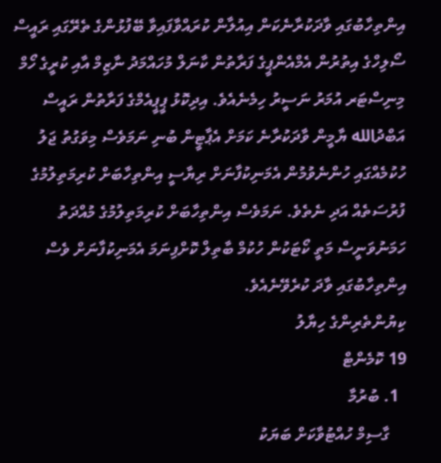އިންތިހާބުގައި ވާދަކުރާނެކަން އިއުލާން ކުރައްވާފައިވާ ބޭފުޅުންގެ ތެރޭގައި ރައީސް ސޯލިހްގެ އިތުރުން އެމްއެންޕީގެ ފަރާތުން ކާނަލް މުހައްމަދު ނާޒިމް އާއި ކުރީގެ ހޯމް މިނިސްޓަރ އުމަރު ނަސީރު ހިމެނެއެވެ. އިދިކޮޅު ޕީޕީއެމްގެ ފަރާތުން ރައީސް އަބްދުالله ޔާމީން ވާދަކުރާނެ ކަމަށް އެޕާޓީން ބުނި ނަމަވެސް މިވަގުތު ޖަލު ހުކުމެއްގައި ހުންނެވުމުން އެމަނިކުފާނަށް ރިޔާސީ އިންތިހާބަށް ކުރިމަތިލުމުގެ ފުރުސަތެއް އަދި ނެތެވެ. ނަމަވެސް އިންތިހާބަށް ކުރިމަތިލުމުގެ މުއްދަތު ހަމަނުވަނީސް މަތީ ކޯޓަކުން ހުކުމް ބާތިލް ކޮށްފިނަމަ އެމަނިކުފާނަށް ވެސް އިންތިހާބުގައި ވާދަ ކުރެވޭނެއެވެ.
ކިޔުންތެރިންގެ ހިޔާލު
19 ކޮމެންޓް
  1. ބުރުމާ
    ގާސިމް ހުއްޓުވާކަށް ބަޔަކު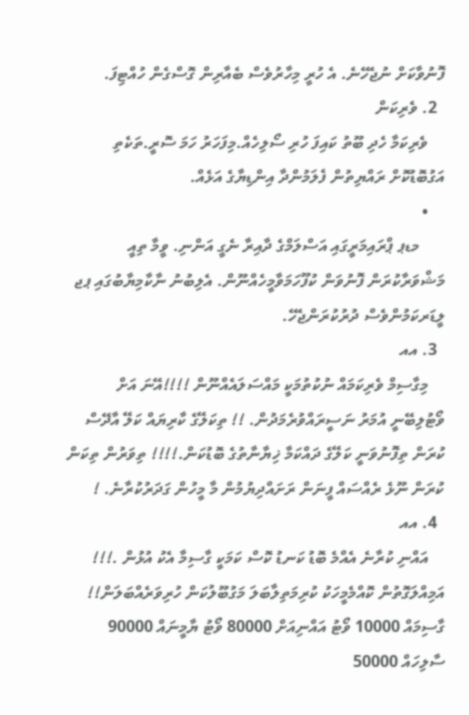ފޮނުވާކަށް ނުޖެހޭނެ. އެ ހުރީ މިހާރުވެސް ބެއާރިން ގޮސްގެން ހުއްޓިފަ.
  2. ވެރިކަން
    ވެރިކަމާ ހެދި ބޫތު ކައިފަ ހުރި ސޯލިހެއް.މިފަހަރު ހަމަ ސޮރީ.ތަކެތި އަގުބޮޑުކޮށް ރައްޔިތުން ފެލަމުންދާ އިންޑިޔާގެ އަޅެއް.
    •
      މޑޕ ޕްރައިމަރީގައި އަސްލަމްގެ ދާއިރާ ނެގީ އަންނި. ވީމާ ތިއީ މަޝްވަރާކުރަން ފޮނުވަން ކުފޫހަމަވާމީހެއްނޫން. އެލިބުނު ނާކާމިޔާބުގައި ޕޖ ލީޑަރކަމުންވެސް ދުރުކުރަންޖެހޭ.
  3. އއ
    މިގާސިމް ވެރިކަމައް ނުކުތުމަކީ މައްސަލައެއްނޫން !!!!އޭނަ އަށް ވޯޓުލިބޭނީ އުމަރު ނަސީރައްވުރެމަދުން. !! ތިކަލޭގެ ކާރިޔައް ކަލޭ އާދޭސް ކުރަން ތިފޮނުވަނީ ކަލޭގެ ދައްކަމާ ޚިޔާނާތުގެ ބޮޑުކަން.!!!! ތިވަރުން ތިކަން ކުރަން ނޫޅެ ރެއްސައް ފީނަން ރަށައްދިޔުމުން މާ މީހުން ގަދަރުކުރާނެ. !
  4. އއ
    އައްނި ކުރާނެ އެއްމެ ބޮޑު ކަނޑު ކޮސް ކަމަކީ ގާސިމާ އެކު އުޅުން .!!! އަމިއްލަގޮތުން ކޮއްމެމީހަކު ކުރިމަތިލާބަލަ މަގުބޫލުކަން ހުރިވަރެއްބަލަން!! ގާސިމައް 10000 ވޯޓު އައްނިއަށް 80000 ވޯޓު ޔާމީނައް 90000 ސާލިހައް 50000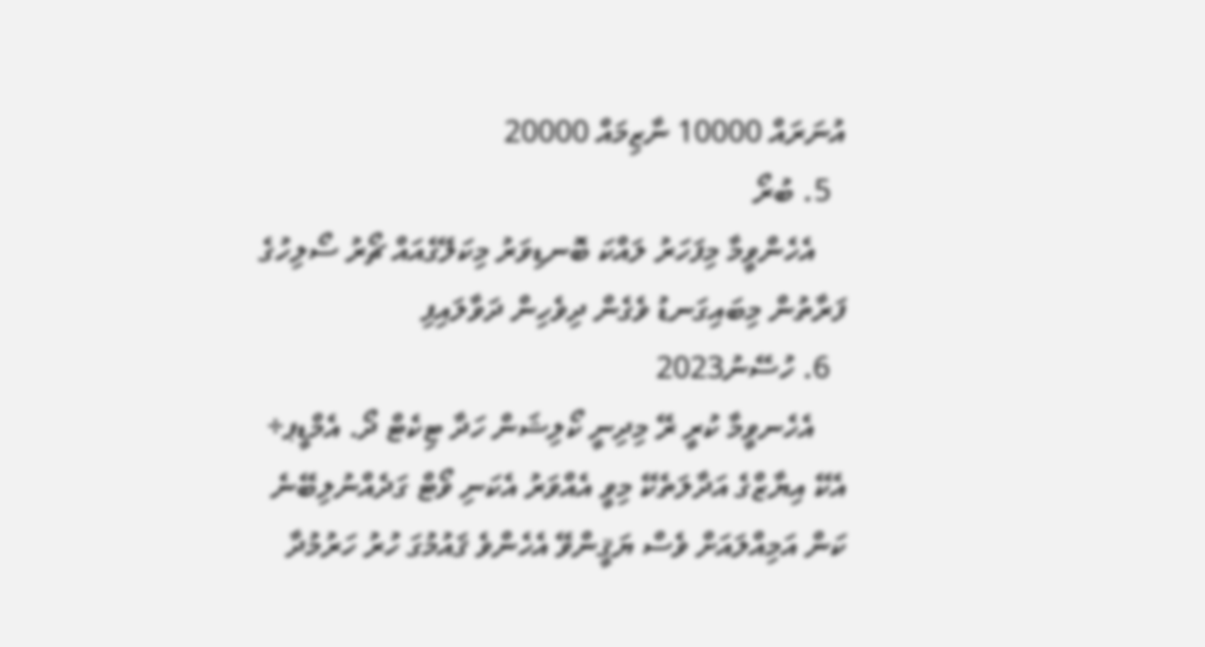އުނަރައް 10000 ނާޒިމައް 20000
  5. ބުރޯ
    އެހެންވީމާ މިފަހަރު ލައްކަ ބޮނޑިވަރު މިކަލޭގެއައް ޗޯރު ސޯލިހުގެ ފަރާތުން މިބައިގަނޑު ވެގެން ދިވެހިން ދަވާލައިފި
  6. ހުސޭނު2023
    އެހެނވީމާ ކުރީ ރޭ މިދިނީ ކޯލިޝަން ހަދާ ޓިކެޓް ދޯ. އެމްޑީޕ÷ އެކޭ އިޔާޒްގެ އަދާލަތެކޭ މިވީ އެއްވަރު އެކަނި ވޯޓް ގަދެއްނުލިބޭނެ ކަން އަމިއްލައަށް ވެސް ޔަޤީންވޭ އެހެންވެ ޤައުމުގަ ހުރު ހަރުމުދާ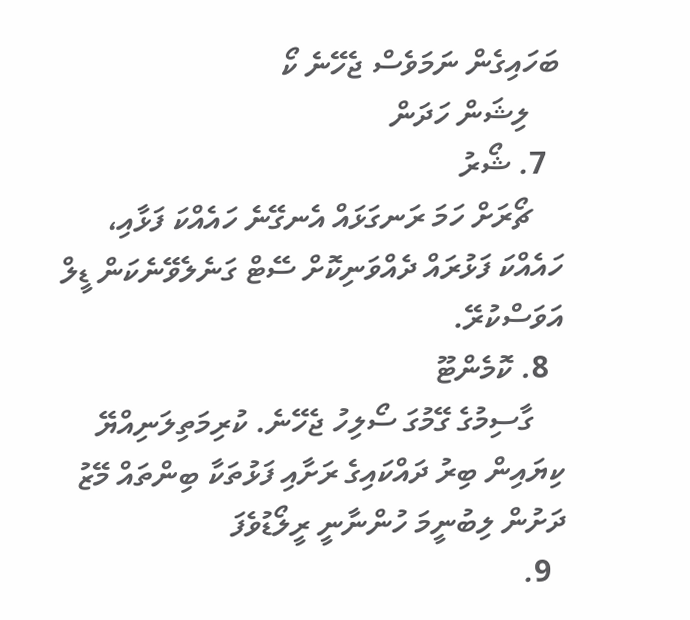ބަހައިގެން ނަމަވެސް ޖެހޭނެ ކޯ
    ލިޝަން ހަދަން
  7. ޝޯރު
    ޗޯރަށް ހަމަ ރަނގަޅައް އެނގޭނެ ހައެއްކަ ފަޅާއި، ހައެއްކަ ފަޅުރައް ދެއްވަނިކޮށް ސޭޓް ގަނެލެވޭނެކަން ޑީލް އަވަސްކުރޭ.
  8. ކޮމެންޓޫ
    ގާސިމުގެ ގޭމުގަ ސޯލިހު ޖެހޭނެ. ކުރިމަތިލަނިއްޔޭ ކިޔައިން ބިރު ދައްކައިގެ ރަށާއި ފަޅުތަކާ ބިންތައް މޭޒު ދަށުން ލިބުނީމަ ހުންނާނީ ރީލޯޑުވެފަ
  9.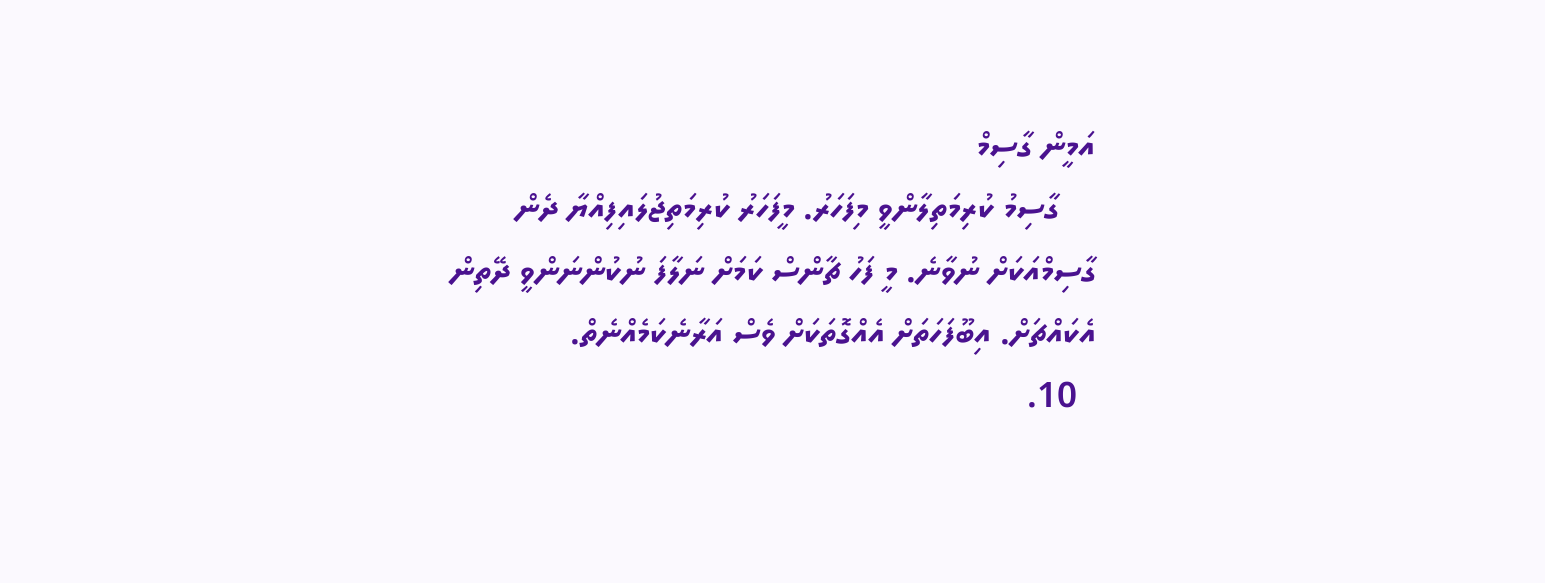އަމީން ގާސިމް
    ގާސިމު ކުރިމަތިލާންވީ މިފަހަރު. މީފަހަރު ކުރިމަތިޖުލައިފިއްޔާ ދެން ގާސިމްއަކަށް ނުވާނެ. މީ ފަހު ޗާންސް ކަމަށް ނަލާފަ ނުކުންނަންވީ ދޭތިން އެކައްޗަށް. އިބޫފަހަތަށް އެއްގޮތަކަށް ވެސް އަރާނެކަމެއްނެތް.
  10.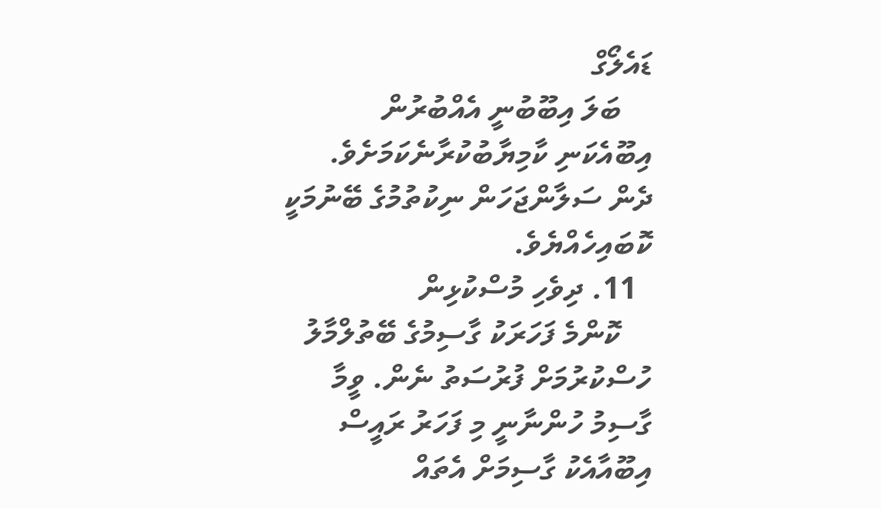ޑައެލޯގް
    ބަލަ އިބޫބުނީ އެއްބުރުން އިބޫއެކަނި ކާމިޔާބުކުރާނެކަމަށެވެ. ދެން ސަލާންޖަހަން ނިކުތުމުގެ ބޭނުމަކީ ކޮބައިހެއްޔެވެ.
  11. ދިވެހި މުސްކުޅިން
    ކޮންމެ ފަހަރަކު ގާސިމުގެ ބޭތުލްމާލު ހުސްކުރުމަށް ފުރުސަތު ނެން. ވީމާ ގާސިމު ހުންނާނީ މި ފަހަރު ރައީސް އިބޫއާއެކު ގާސިމަށް އެތައް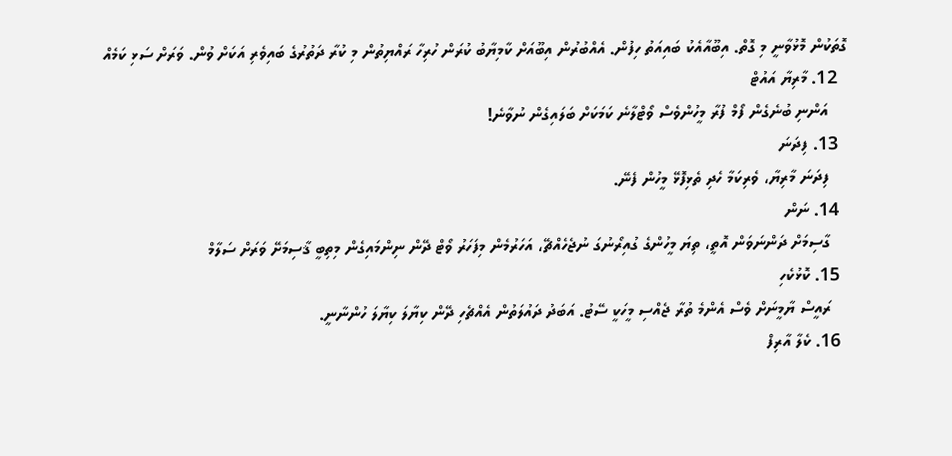ގޮތަކުން މޮޅުވާނީ މި ގޮތް. އިބޫއާއެކު ބައިއަތު ހިފުން. އެއްބުރުން އިބޫއަށް ކާމިޔާބު ކުރަން ހުރިހާ ރައްޔިތުން މި ކުރާ ދަތުރުގެ ބައިވެރި އަކަށް ވުން. ވަރަށް ސަޅި ކަމެއް
  12. މާރިޔާ އައުޓް
    އަންނި ބުނެގެން ފޯމް ފުރާ މީހުންވެސް ވޯޓްލާނެ ކަމަކަށް ބަލައިގެން ނުވާނެ!
  13. ފިދަނަ
    ފިދަނަ މާރިޔާ، ވެރިކަމާ ހެދި ތެޅިފޮޅޭ މީހުން ފެނޭ.
  14. ނަން
    ގާސިމަށް ދަންނަވަން އޮތީ، ތިޔަ މީހުންގެ ގުއިރޯނުގަ ނުޖެހެއްޗޭ، އަހަރުމެން މިފަހަރު ވޯޓް ދޭން ނިންމައިގެން މިތިބީ ޤާސިމަށޭ ވަރަށް ސަލާމް
  15. ކޮޅުކެހި
    ރައީސް ޔާމީނަށް ވެސް އެންމެ ތުރާ ޖެއްސި މީހަކީ ސޭޓު. އަބަދު ދައުލަތުން އެއްޗެހި ދޭން ކިޔާލަ ކިޔާލަ ހުންނާނީ.
  16. ކެލާ އާރިފް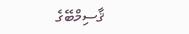ޤާސިމްބޭގެ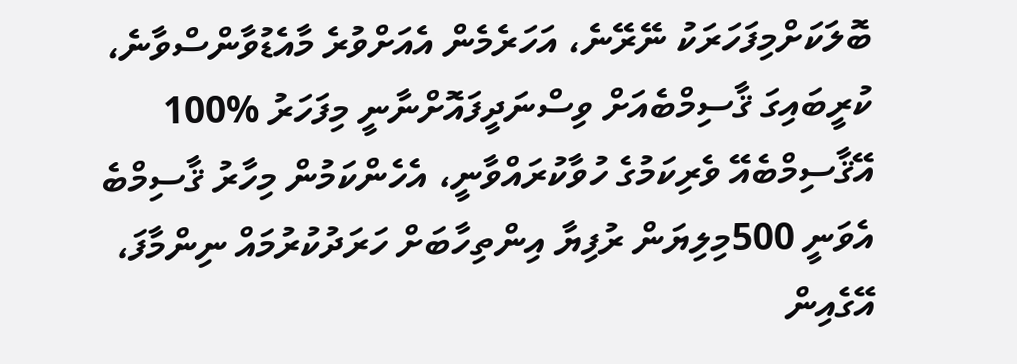ބޮލަކަށްމިފަހަރަކު ނޭރޭނެ، އަހަރެމެން އެއަށްވުރެ މާއެޑުވާންސްވާނެ، ކުރީބައިގަ ޤާސިމްބެއަށް ވިސްނަދީފައޮށްނާނީ މިފަހަރު %100 އޭޤާސިމްބެއޭ ވެރިކަމުގެ ހުވާކުރައްވާނީ، އެހެންކަމުން މިހާރު ޤާސިމްބެ އެވަނީ 500މިލިޔަން ރުފިޔާ އިންތިހާބަށް ހަރަދުކުރުމައް ނިންމާފަ، އޭގެއިން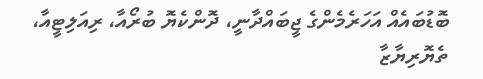ބޮޑުބައެއް އަހަރެމެންގެ ޖީބައްދާނީ، ދޮންކެޔޮ ބުރޯއާ، ރިއަލިޓީއާ، ތެޔޮރިޔާޒާ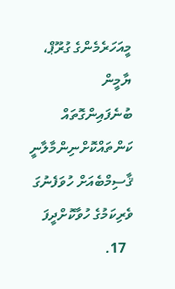މީއަހަރެމެންގެ ގުރޫޕް، ޔާމީން ބުނެފައިންގޮތައް ކަންތައްކޮށްނިންމާލާނީ ޤާސިމްބެއަށް ހުވަފެނުގަ ވެރިކަމުގެ ހުވާކޮށްދީފަ
  17.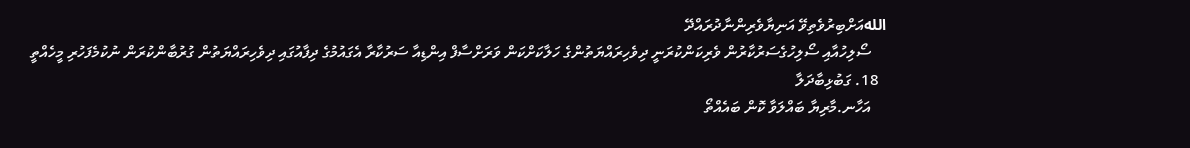اللهއަށްބިރުވެތިވޭ އަނިޔާވެރިންނާދުރައްދޭ
    ސޯލިހުއާއި ސޯލިހުގެސަރުކާރުން ވެރިކަންކުރަނީ ދިވެހިރައްޔަތުންގެ ހަލާކަށްކަން ވަރަށްސާފް އިންޑިއާ ސަރުކާރާ އެގައުމުގެ ދިފާއުގައި ދިވެހިރައްޔަތުން ގުރުބާންކުރަން ނުކުމެފަހުރި މީހެއްތީ
  18. ގަބުޅިބާދަލާ
    އަހާނ.މާރިޔާ ބައްލަވާ ކޮން ބައެއްތޯ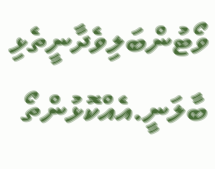ވޯޓުންބަލިވެދާނީތެޅި ބާލަނީ.އެއްކޮޅުންތޯ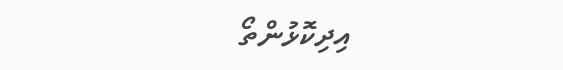އިދިކޮޅުންތޯ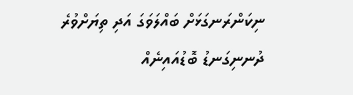ނިކަންރަނގަޅަށް ބައްލަވަގަ އަދި ތިޔަށްވުރެ ދުނނިގަނޑު ބޮޑުއައިނެއް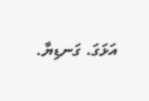އަޅަގަ. ގަނޑިޔާ.